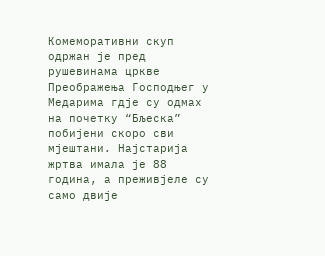Комеморативни скуп одржан је пред рушевинама цркве Преображења Господњег у Медарима гдје су одмах на почетку “Бљеска” побијени скоро сви мјештани. Најстарија жртва имала је 88 година, а преживјеле су само двије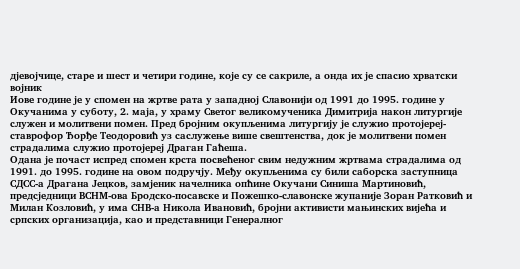дјевојчице, старе и шест и четири године, које су се сакриле, а онда их је спасио хрватски војник
Иове године је у спомен на жртве рата у западној Славонији од 1991 до 1995. године у Окучанима у суботу, 2. маја, у храму Светог великомученика Димитрија након литургије служен и молитвени помен. Пред бројним окупљенима литургију је служио протојереј-ставрофор Ђорђе Теодоровић уз саслужење више свештенства, док је молитвени помен страдалима служио протојереј Драган Гаћеша.
Одана је почаст испред спомен крста посвећеног свим недужним жртвама страдалима од 1991. до 1995. године на овом подручју. Међу окупљенима су били саборска заступница СДСС-а Драгана Јецков, замјеник начелника опћине Окучани Синиша Мартиновић, предсједници ВСНМ-ова Бродско-посавске и Пожешко-славонске жупаније Зоран Ратковић и Милан Козловић, у има СНВ-а Никола Ивановић, бројни активисти мањинских вијећа и српских организација, као и представници Генералног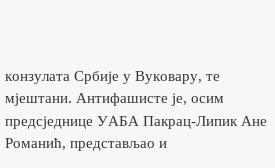конзулата Србије у Вуковару, те мјештани. Антифашисте је, осим предсједнице УАБА Пакрац-Липик Ане Романић, представљао и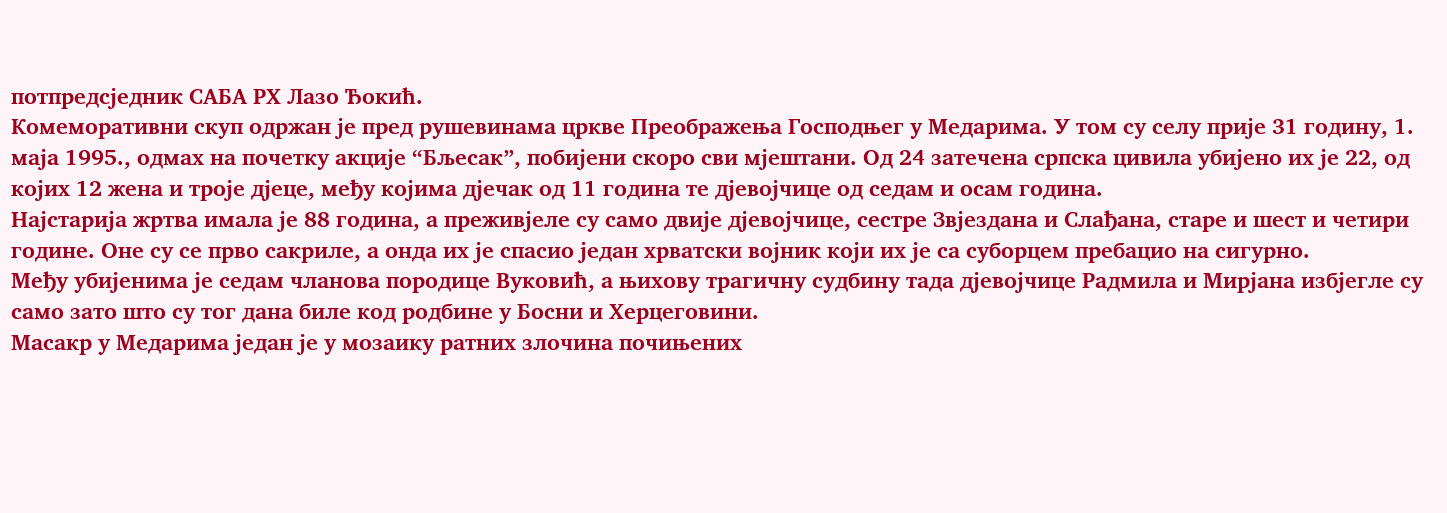потпредсједник САБА РХ Лазо Ђокић.
Комеморативни скуп одржан је пред рушевинама цркве Преображења Господњег у Медарима. У том су селу прије 31 годину, 1. маја 1995., одмах на почетку акције “Бљесак”, побијени скоро сви мјештани. Од 24 затечена српска цивила убијено их је 22, од којих 12 жена и троје дјеце, међу којима дјечак од 11 година те дјевојчице од седам и осам година.
Најстарија жртва имала је 88 година, а преживјеле су само двије дјевојчице, сестре Звјездана и Слађана, старе и шест и четири године. Оне су се прво сакриле, а онда их је спасио један хрватски војник који их је са суборцем пребацио на сигурно.
Међу убијенима је седам чланова породице Вуковић, а њихову трагичну судбину тада дјевојчице Радмила и Мирјана избјегле су само зато што су тог дана биле код родбине у Босни и Херцеговини.
Масакр у Медарима један је у мозаику ратних злочина почињених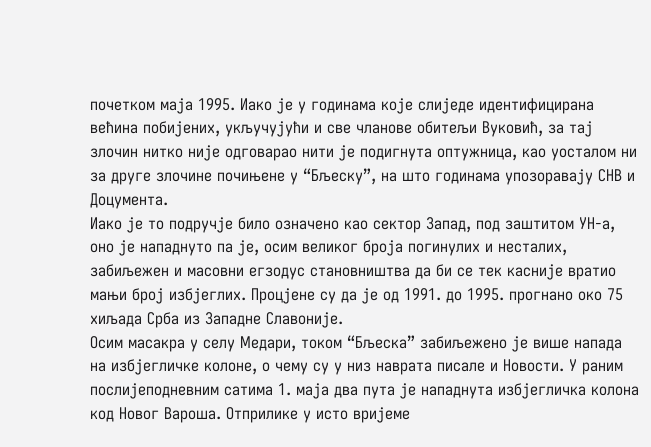почетком маја 1995. Иако је у годинама које слиједе идентифицирана већина побијених, укључујући и све чланове обитељи Вуковић, за тај злочин нитко није одговарао нити је подигнута оптужница, као уосталом ни за друге злочине почињене у “Бљеску”, на што годинама упозоравају СНВ и Доцумента.
Иако је то подручје било означено као сектор Запад, под заштитом УН-а, оно је нападнуто па је, осим великог броја погинулих и несталих, забиљежен и масовни егзодус становништва да би се тек касније вратио мањи број избјеглих. Процјене су да је од 1991. до 1995. прогнано око 75 хиљада Срба из Западне Славоније.
Осим масакра у селу Медари, током “Бљеска” забиљежено је више напада на избјегличке колоне, о чему су у низ наврата писале и Новости. У раним послијеподневним сатима 1. маја два пута је нападнута избјегличка колона код Новог Вароша. Отприлике у исто вријеме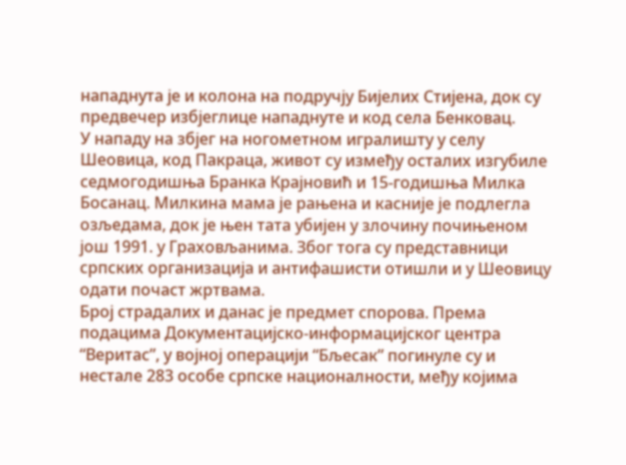нападнута је и колона на подручју Бијелих Стијена, док су предвечер избјеглице нападнуте и код села Бенковац.
У нападу на збјег на ногометном игралишту у селу Шеовица, код Пакраца, живот су између осталих изгубиле седмогодишња Бранка Крајновић и 15-годишња Милка Босанац. Милкина мама је рањена и касније је подлегла озљедама, док је њен тата убијен у злочину почињеном још 1991. у Граховљанима. Због тога су представници српских организација и антифашисти отишли и у Шеовицу одати почаст жртвама.
Број страдалих и данас је предмет спорова. Према подацима Документацијско-информацијског центра “Веритас”, у војној операцији “Бљесак” погинуле су и нестале 283 особе српске националности, међу којима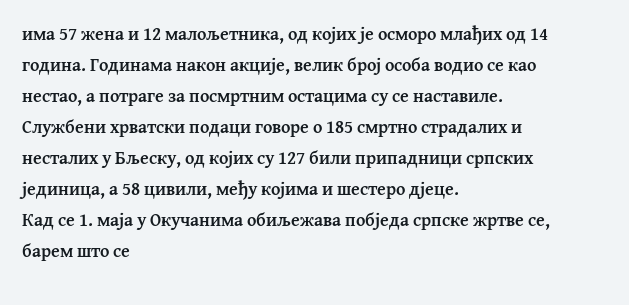има 57 жена и 12 малољетника, од којих је осморо млађих од 14 година. Годинама након акције, велик број особа водио се као нестао, а потраге за посмртним остацима су се наставиле.
Службени хрватски подаци говоре о 185 смртно страдалих и несталих у Бљеску, од којих су 127 били припадници српских јединица, а 58 цивили, међу којима и шестеро дјеце.
Кад се 1. маја у Окучанима обиљежава побједа српске жртве се, барем што се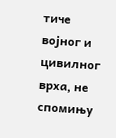тиче војног и цивилног врха, не спомињу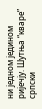ни једном једином ријечју. Шутња “кваре” српски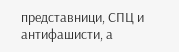представници, СПЦ и антифашисти, а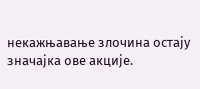некажњавање злочина остају значајка ове акције.